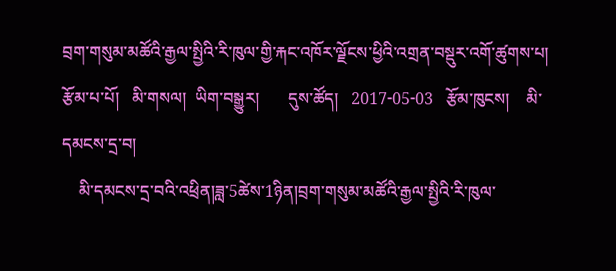བྲག་གསུམ་མཚོའི་རྒྱལ་སྤྱིའི་རི་ཁུལ་གྱི་རྐང་འཁོར་ལྗོངས་ཕྱིའི་འགྲན་བསྡུར་འགོ་ཚུགས་པ།
རྩོམ་པ་པོ།   མི་གསལ།  ཡིག་བསྒྱུར།       དུས་ཚོད།   2017-05-03   རྩོམ་ཁུངས།    མི་དམངས་དྲ་བ།
    མི་དམངས་དྲ་བའི་འཕྲིན།ཟླ་5ཚེས་1ཉིན།བྲག་གསུམ་མཚོའི་རྒྱལ་སྤྱིའི་རི་ཁུལ་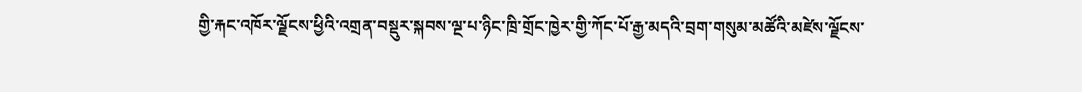གྱི་རྐང་འཁོར་ལྗོངས་ཕྱིའི་འགྲན་བསྡུར་སྐབས་ལྔ་པ་ཉིང་ཁྲི་གྲོང་ཁྱེར་གྱི་ཀོང་པོ་རྒྱ་མདའི་བྲག་གསུམ་མཚོའི་མཛེས་ལྗོངས་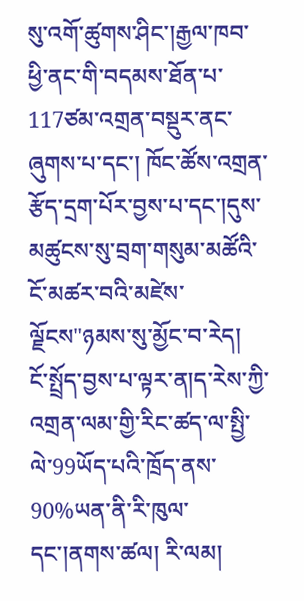སུ་འགོ་ཚུགས་ཤིང་།རྒྱལ་ཁབ་ཕྱི་ནང་གི་བདམས་ཐོན་པ་117ཙམ་འགྲན་བསྡུར་ནང་ཞུགས་པ་དང་། ཁོང་ཚོས་འགྲན་རྩོད་དྲག་པོར་བྱས་པ་དང་།དུས་མཚུངས་སུ་བྲག་གསུམ་མཚོའི་ངོ་མཚར་བའི་མཛེས་ལྗོངས"ཉམས་སུ་མྱོང་བ་རེད།
ངོ་སྤྲོད་བྱས་པ་ལྟར་ན།ད་རེས་ཀྱི་འགྲན་ལམ་གྱི་རིང་ཚད་ལ་སྤྱི་ལེ་99ཡོད་པའི་ཁྲོད་ནས་90%ཡན་ནི་རི་ཁུལ་དང་།ནགས་ཚལ། རི་ལམ།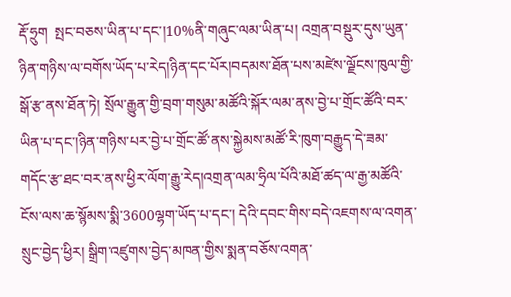རྡོ་ཧྲུག  སྤང་བཅས་ཡིན་པ་དང་།10%ནི་གཞུང་ལམ་ཡིན་པ། འགྲན་བསྡུར་དུས་ཡུན་ཉིན་གཉིས་ལ་བགོས་ཡོད་པ་རེད།ཉིན་དང་པོར།བདམས་ཐོན་པས་མཛེས་ལྗོངས་ཁུལ་གྱི་སྒོ་རྩ་ནས་ཐོན་ཏེ། སྲོལ་རྒྱུན་གྱི་བྲག་གསུམ་མཚོའི་སྐོར་ལམ་ནས་བྱེ་པ་གྲོང་ཚོའི་བར་ཡིན་པ་དང་།ཉིན་གཉིས་པར་བྱེ་པ་གྲོང་ཚོ་ནས་སྐྱེམས་མཚོ་རི་ཁུག་བརྒྱུད་དེ་ཟམ་གདོང་རྩ་ཐང་བར་ནས་ཕྱིར་ལོག་རྒྱུ་རེད།འགྲན་ལམ་ཧྲིལ་པོའི་མཐོ་ཚད་ལ་རྒྱ་མཚོའི་ངོས་ལས་ཆ་སྙོམས་སྨི་3600ལྷག་ཡོད་པ་དང་། དེའི་དབང་གིས་བདེ་འཇགས་ལ་འགན་སྲུང་བྱེད་ཕྱིར། སྒྲིག་འཛུགས་བྱེད་མཁན་གྱིས་སྨན་བཅོས་འགན་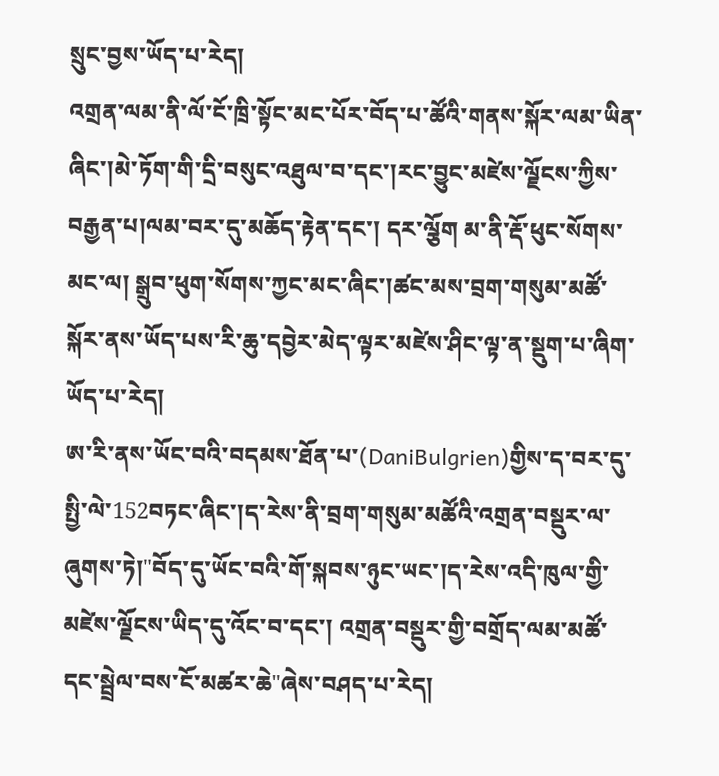སྲུང་བྱས་ཡོད་པ་རེད།
འགྲན་ལམ་ནི་ལོ་ངོ་ཁྲི་སྟོང་མང་པོར་བོད་པ་ཚོའི་གནས་སྐོར་ལམ་ཡིན་ཞིང་།མེ་ཏོག་གི་དྲི་བསུང་འཐུལ་བ་དང་།རང་བྱུང་མཛེས་ལྗོངས་ཀྱིས་བརྒྱན་པ།ལམ་བར་དུ་མཆོད་རྟེན་དང་། དར་ལྕོག མ་ནི་རྡོ་ཕུང་སོགས་མང་ལ། སྒྲུབ་ཕུག་སོགས་ཀྱང་མང་ཞིང་།ཚང་མས་བྲག་གསུམ་མཚོ་སྐོར་ནས་ཡོད་པས་རི་ཆུ་དབྱེར་མེད་ལྟར་མཛེས་ཤིང་ལྟ་ན་སྡུག་པ་ཞིག་ཡོད་པ་རེད།
ཨ་རི་ནས་ཡོང་བའི་བདམས་ཐོན་པ་(DaniBulgrien)གྱིས་ད་བར་དུ་སྤྱི་ལེ་152བཏང་ཞིང་།ད་རེས་ནི་བྲག་གསུམ་མཚོའི་འགྲན་བསྡུར་ལ་ཞུགས་ཏེ།"བོད་དུ་ཡོང་བའི་གོ་སྐབས་ཉུང་ཡང་།ད་རེས་འདི་ཁུལ་གྱི་མཛེས་ལྗོངས་ཡིད་དུ་འོང་བ་དང་། འགྲན་བསྡུར་གྱི་བགྲོད་ལམ་མཚོ་དང་སྦྲེལ་བས་ངོ་མཚར་ཆེ"ཞེས་བཤད་པ་རེད།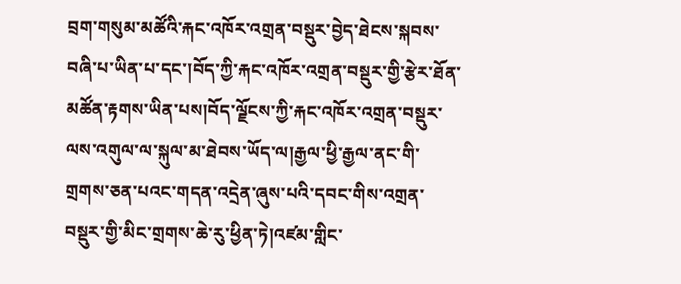བྲག་གསུམ་མཚོའི་རྐང་འཁོར་འགྲན་བསྡུར་བྱེད་ཐེངས་སྐབས་བཞི་པ་ཡིན་པ་དང་།བོད་ཀྱི་རྐང་འཁོར་འགྲན་བསྡུར་གྱི་རྩེར་ཐོན་མཚོན་རྟགས་ཡིན་པས།བོད་ལྗོངས་ཀྱི་རྐང་འཁོར་འགྲན་བསྡུར་ལས་འགུལ་ལ་སྐུལ་མ་ཐེབས་ཡོད་ལ།རྒྱལ་ཕྱི་རྒྱལ་ནང་གི་གྲགས་ཅན་པའང་གདན་འདྲེན་ཞུས་པའི་དབང་གིས་འགྲན་བསྡུར་གྱི་མིང་གྲགས་ཆེ་རུ་ཕྱིན་ཏེ།འཛམ་གླིང་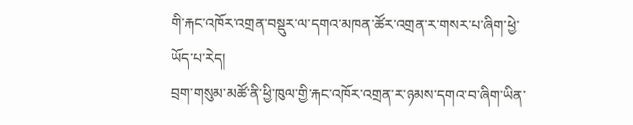གི་རྐང་འཁོར་འགྲན་བསྡུར་ལ་དགའ་མཁན་ཚོར་འགྲན་ར་གསར་པ་ཞིག་ཕྱེ་ཡོད་པ་རེད།
བྲག་གསུམ་མཚོ་ནི་ཕྱི་ཁུལ་གྱི་རྐང་འཁོར་འགྲན་ར་ཉམས་དགའ་བ་ཞིག་ཡིན་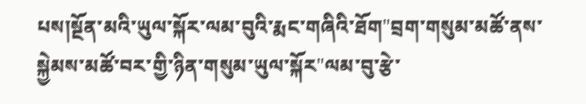པས།སྔོན་མའི་ཡུལ་སྐོར་ལམ་བུའི་རྨང་གཞིའི་ཐོག"བྲག་གསུམ་མཚོ་ནས་སྐྱེམས་མཚོ་བར་གྱི་ཉིན་གསུམ་ཡུལ་སྐོར"ལམ་བུ་རྩེ་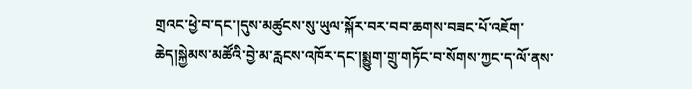གྲའང་ཕྱེ་བ་དང་།དུས་མཚུངས་སུ་ཡུལ་སྐོར་བར་བབ་ཆགས་བཟང་པོ་འཇོག་ཆེད།སྐྱེམས་མཚོའི་བྱེ་མ་རླངས་འཁོར་དང་།སྨྱུག་གྲུ་གཏོང་བ་སོགས་ཀྱང་ད་ལོ་ནས་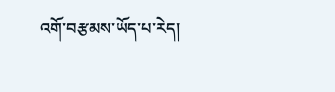འགོ་བརྩམས་ཡོད་པ་རེད།